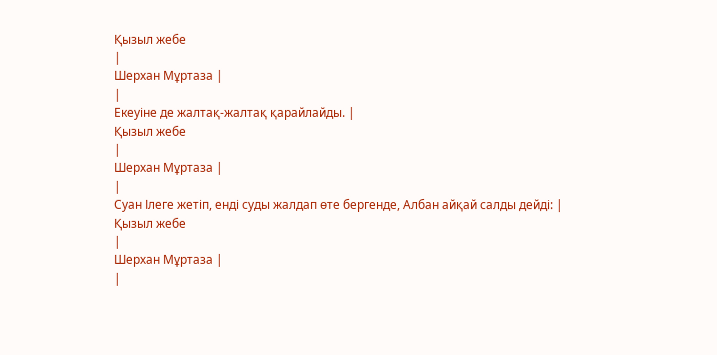Қызыл жебе
|
Шерхан Мұртаза |
|
Екеуіне де жалтақ-жалтақ қарайлайды. |
Қызыл жебе
|
Шерхан Мұртаза |
|
Суан Ілеге жетіп, енді суды жалдап өте бергенде, Албан айқай салды дейді: |
Қызыл жебе
|
Шерхан Мұртаза |
|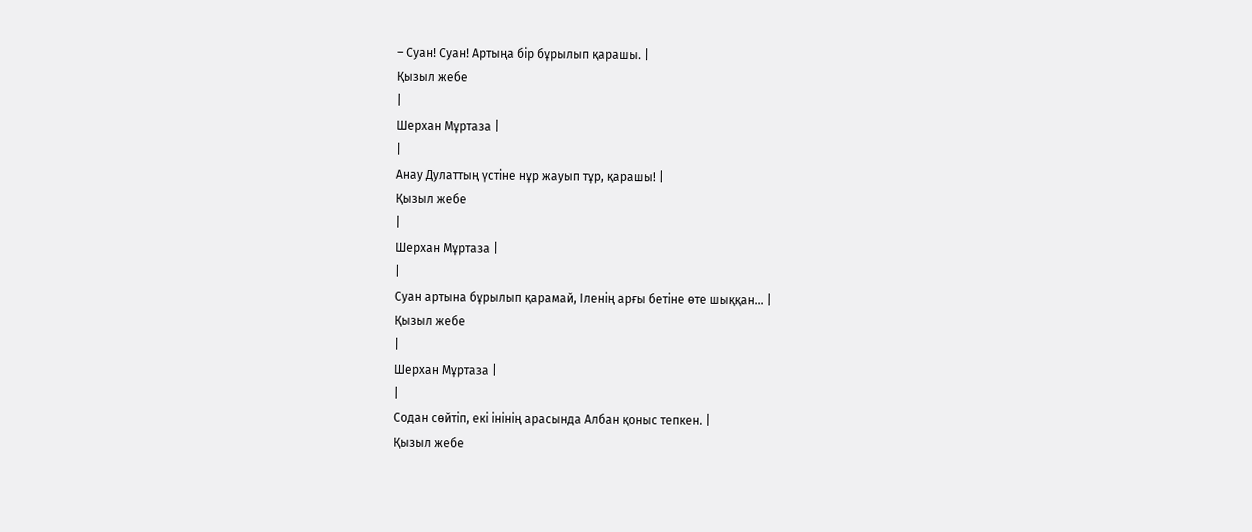– Суан! Суан! Артыңа бір бұрылып қарашы. |
Қызыл жебе
|
Шерхан Мұртаза |
|
Анау Дулаттың үстіне нұр жауып тұр, қарашы! |
Қызыл жебе
|
Шерхан Мұртаза |
|
Суан артына бұрылып қарамай, Іленің арғы бетіне өте шыққан... |
Қызыл жебе
|
Шерхан Мұртаза |
|
Содан сөйтіп, екі інінің арасында Албан қоныс тепкен. |
Қызыл жебе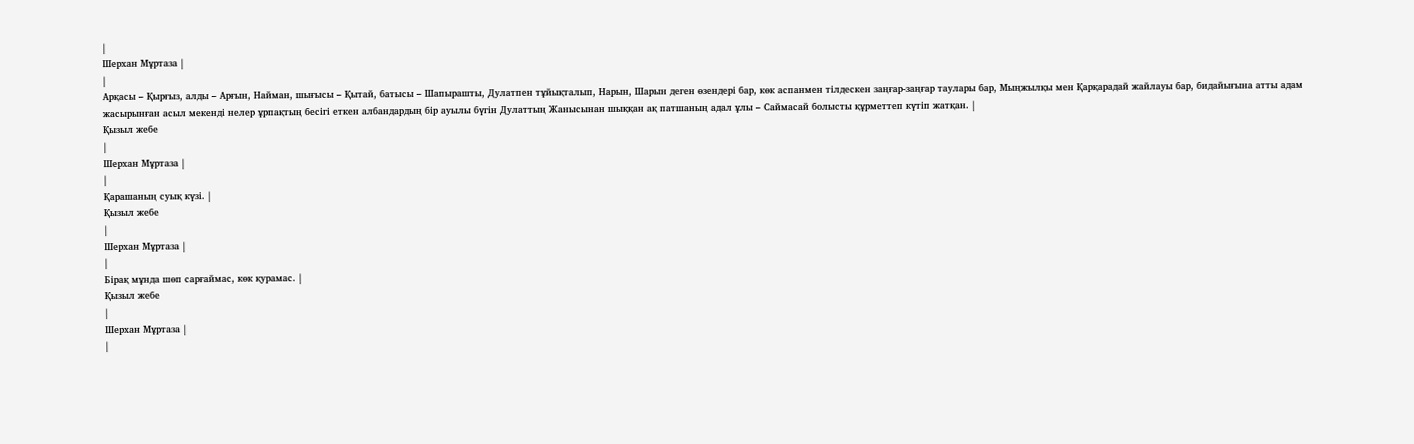|
Шерхан Мұртаза |
|
Арқасы – Қырғыз, алды – Арғын, Найман, шығысы – Қытай, батысы – Шапырашты, Дулатпен тұйықталып, Нарын, Шарын деген өзендері бар, көк аспанмен тілдескен заңғар-заңғар таулары бар, Мыңжылқы мен Қарқарадай жайлауы бар, бидайығына атты адам жасырынған асыл мекенді нелер ұрпақтың бесігі еткен албандардың бір ауылы бүгін Дулаттың Жанысынан шыққан ақ патшаның адал ұлы – Саймасай болысты құрметтеп күтіп жатқан. |
Қызыл жебе
|
Шерхан Мұртаза |
|
Қарашаның суық күзі. |
Қызыл жебе
|
Шерхан Мұртаза |
|
Бірақ мұнда шөп сарғаймас, көк қурамас. |
Қызыл жебе
|
Шерхан Мұртаза |
|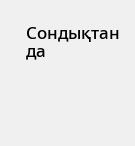Сондықтан да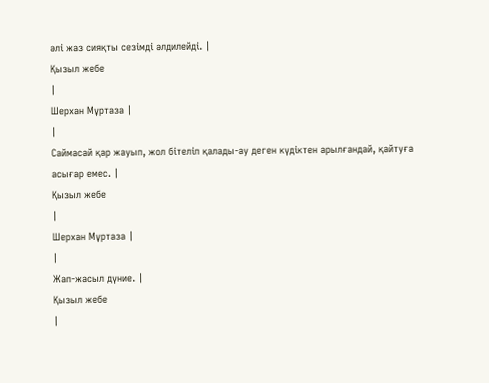әлі жаз сияқты сезімді әлдилейді. |
Қызыл жебе
|
Шерхан Мұртаза |
|
Саймасай қар жауып, жол бітеліп қалады-ау деген күдіктен арылғандай, қайтуға асығар емес. |
Қызыл жебе
|
Шерхан Мұртаза |
|
Жап-жасыл дүние. |
Қызыл жебе
|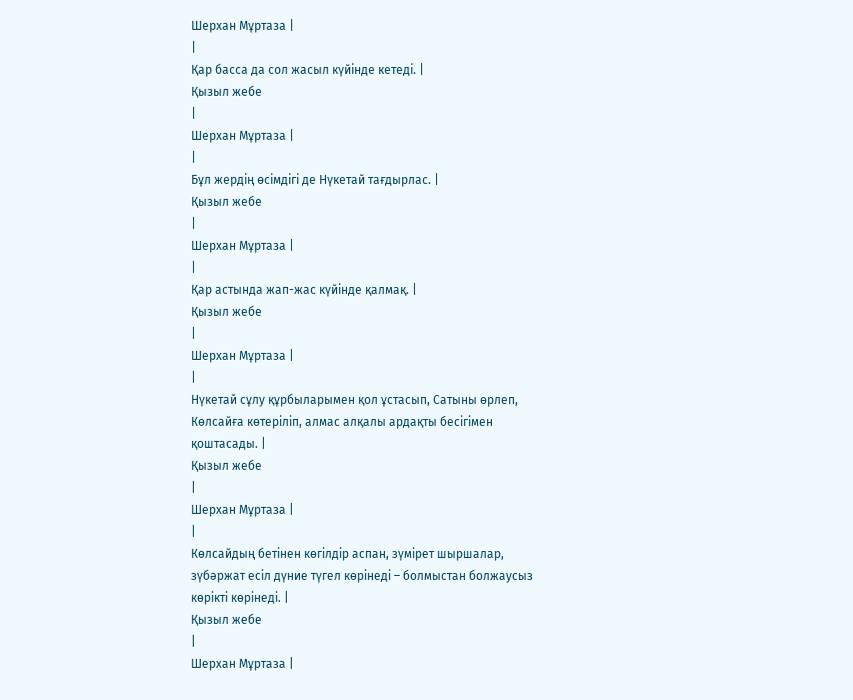Шерхан Мұртаза |
|
Қар басса да сол жасыл күйінде кетеді. |
Қызыл жебе
|
Шерхан Мұртаза |
|
Бұл жердің өсімдігі де Нүкетай тағдырлас. |
Қызыл жебе
|
Шерхан Мұртаза |
|
Қар астында жап-жас күйінде қалмақ. |
Қызыл жебе
|
Шерхан Мұртаза |
|
Нүкетай сұлу құрбыларымен қол ұстасып, Сатыны өрлеп, Көлсайға көтеріліп, алмас алқалы ардақты бесігімен қоштасады. |
Қызыл жебе
|
Шерхан Мұртаза |
|
Көлсайдың бетінен көгілдір аспан, зүмірет шыршалар, зүбәржат есіл дүние түгел көрінеді – болмыстан болжаусыз көрікті көрінеді. |
Қызыл жебе
|
Шерхан Мұртаза |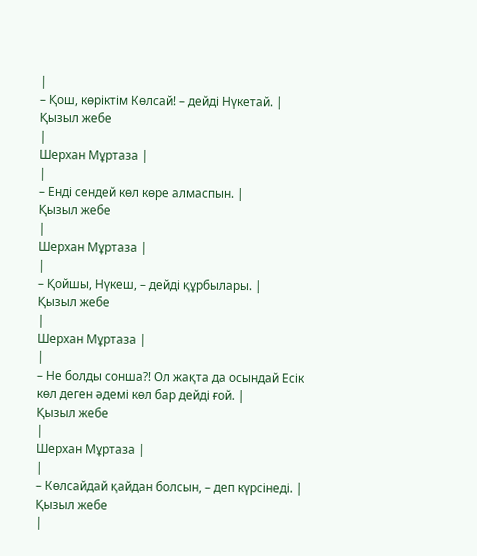|
– Қош, көріктім Көлсай! – дейді Нүкетай. |
Қызыл жебе
|
Шерхан Мұртаза |
|
– Енді сендей көл көре алмаспын. |
Қызыл жебе
|
Шерхан Мұртаза |
|
– Қойшы, Нүкеш, – дейді құрбылары. |
Қызыл жебе
|
Шерхан Мұртаза |
|
– Не болды сонша?! Ол жақта да осындай Есік көл деген әдемі көл бар дейді ғой. |
Қызыл жебе
|
Шерхан Мұртаза |
|
– Көлсайдай қайдан болсын, – деп күрсінеді. |
Қызыл жебе
|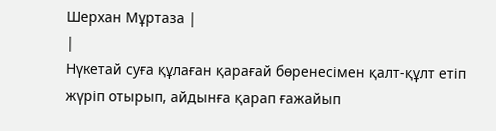Шерхан Мұртаза |
|
Нүкетай суға құлаған қарағай бөренесімен қалт-құлт етіп жүріп отырып, айдынға қарап ғажайып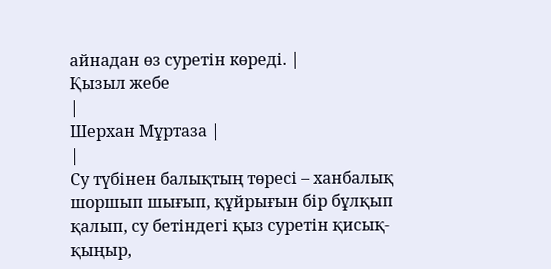айнадан өз суретін көреді. |
Қызыл жебе
|
Шерхан Мұртаза |
|
Су түбінен балықтың төресі – ханбалық шоршып шығып, құйрығын бір бұлқып қалып, су бетіндегі қыз суретін қисық-қыңыр,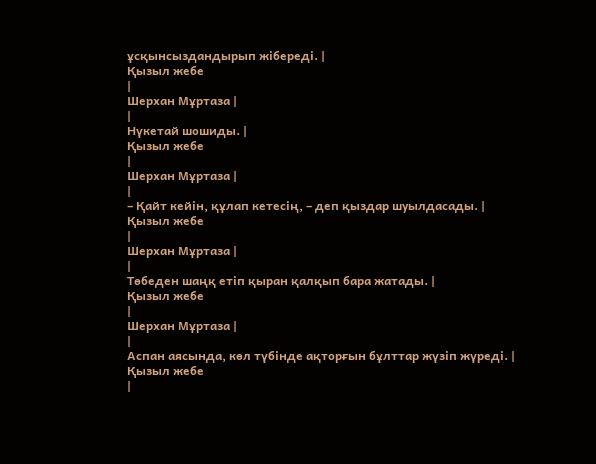ұсқынсыздандырып жібереді. |
Қызыл жебе
|
Шерхан Мұртаза |
|
Нүкетай шошиды. |
Қызыл жебе
|
Шерхан Мұртаза |
|
– Қайт кейін, құлап кетесің, – деп қыздар шуылдасады. |
Қызыл жебе
|
Шерхан Мұртаза |
|
Төбеден шаңқ етіп қыран қалқып бара жатады. |
Қызыл жебе
|
Шерхан Мұртаза |
|
Аспан аясында, көл түбінде ақторғын бұлттар жүзіп жүреді. |
Қызыл жебе
|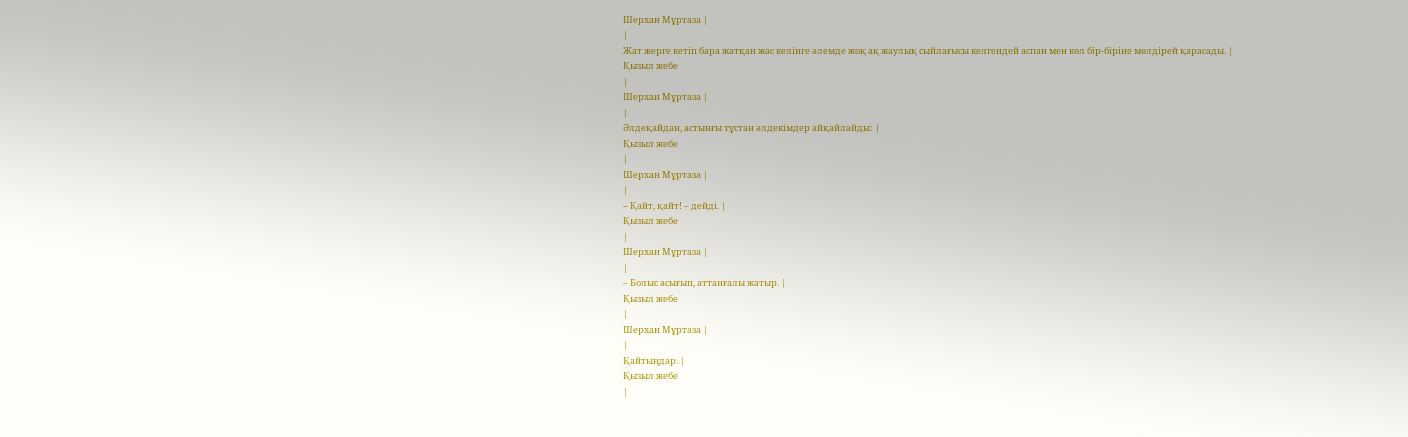Шерхан Мұртаза |
|
Жат жерге кетіп бара жатқан жас келінге әлемде жоқ ақ жаулық сыйлағысы келгендей аспан мен көл бір-біріне мөлдірей қарасады. |
Қызыл жебе
|
Шерхан Мұртаза |
|
Әлдеқайдан, астынғы тұстан әлдекімдер айқайлайды: |
Қызыл жебе
|
Шерхан Мұртаза |
|
– Қайт, қайт! – дейді. |
Қызыл жебе
|
Шерхан Мұртаза |
|
– Болыс асығып, аттанғалы жатыр. |
Қызыл жебе
|
Шерхан Мұртаза |
|
Қайтыңдар. |
Қызыл жебе
|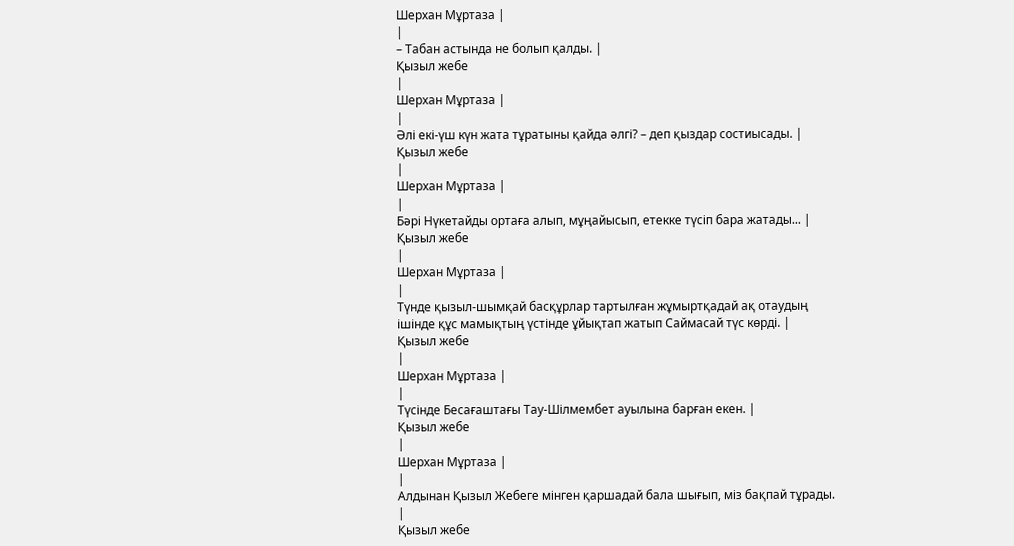Шерхан Мұртаза |
|
– Табан астында не болып қалды. |
Қызыл жебе
|
Шерхан Мұртаза |
|
Әлі екі-үш күн жата тұратыны қайда әлгі? – деп қыздар состиысады. |
Қызыл жебе
|
Шерхан Мұртаза |
|
Бәрі Нүкетайды ортаға алып, мұңайысып, етекке түсіп бара жатады... |
Қызыл жебе
|
Шерхан Мұртаза |
|
Түнде қызыл-шымқай басқұрлар тартылған жұмыртқадай ақ отаудың ішінде құс мамықтың үстінде ұйықтап жатып Саймасай түс көрді. |
Қызыл жебе
|
Шерхан Мұртаза |
|
Түсінде Бесағаштағы Тау-Шілмембет ауылына барған екен. |
Қызыл жебе
|
Шерхан Мұртаза |
|
Алдынан Қызыл Жебеге мінген қаршадай бала шығып, міз бақпай тұрады. |
Қызыл жебе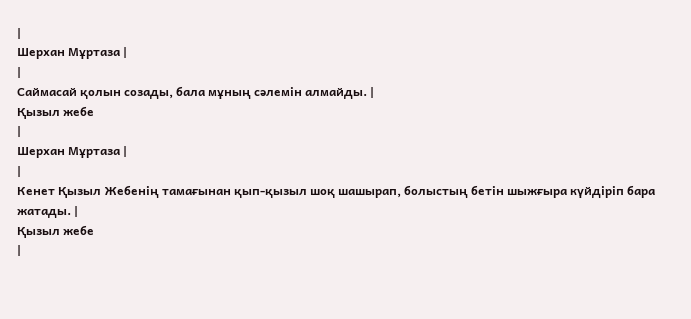|
Шерхан Мұртаза |
|
Саймасай қолын созады, бала мұның сәлемін алмайды. |
Қызыл жебе
|
Шерхан Мұртаза |
|
Кенет Қызыл Жебенің тамағынан қып-қызыл шоқ шашырап, болыстың бетін шыжғыра күйдіріп бара жатады. |
Қызыл жебе
|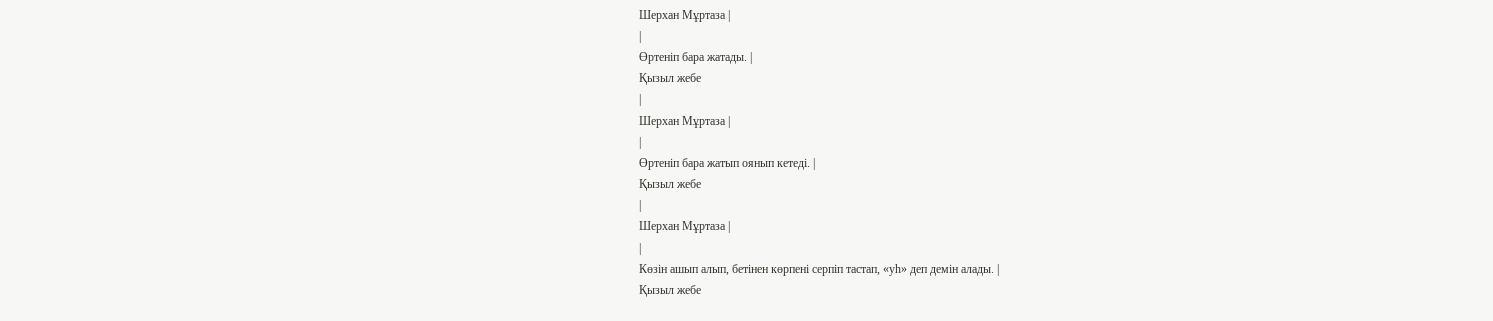Шерхан Мұртаза |
|
Өртеніп бара жатады. |
Қызыл жебе
|
Шерхан Мұртаза |
|
Өртеніп бара жатып оянып кетеді. |
Қызыл жебе
|
Шерхан Мұртаза |
|
Көзін ашып алып, бетінен көрпені серпіп тастап, «уһ» деп демін алады. |
Қызыл жебе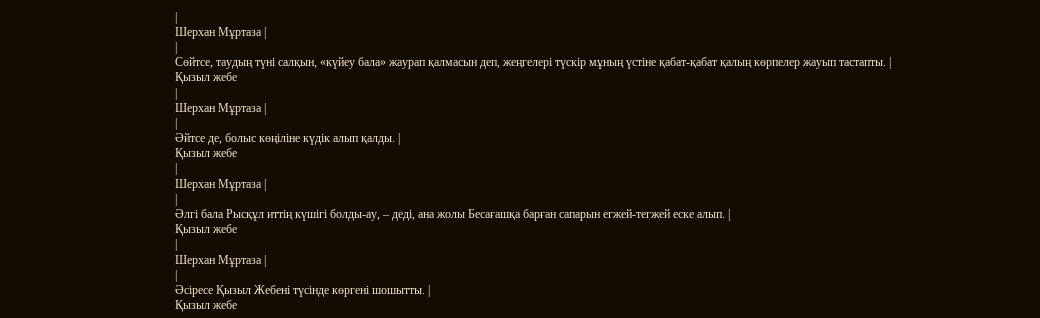|
Шерхан Мұртаза |
|
Сөйтсе, таудың түні салқын, «күйеу бала» жаурап қалмасын деп, жеңгелері түскір мұның үстіне қабат-қабат қалың көрпелер жауып тастапты. |
Қызыл жебе
|
Шерхан Мұртаза |
|
Әйтсе де, болыс көңіліне күдік алып қалды. |
Қызыл жебе
|
Шерхан Мұртаза |
|
Әлгі бала Рысқұл иттің күшігі болды-ау, – деді, ана жолы Бесағашқа барған сапарын егжей-тегжей еске алып. |
Қызыл жебе
|
Шерхан Мұртаза |
|
Әсіресе Қызыл Жебені түсінде көргені шошытты. |
Қызыл жебе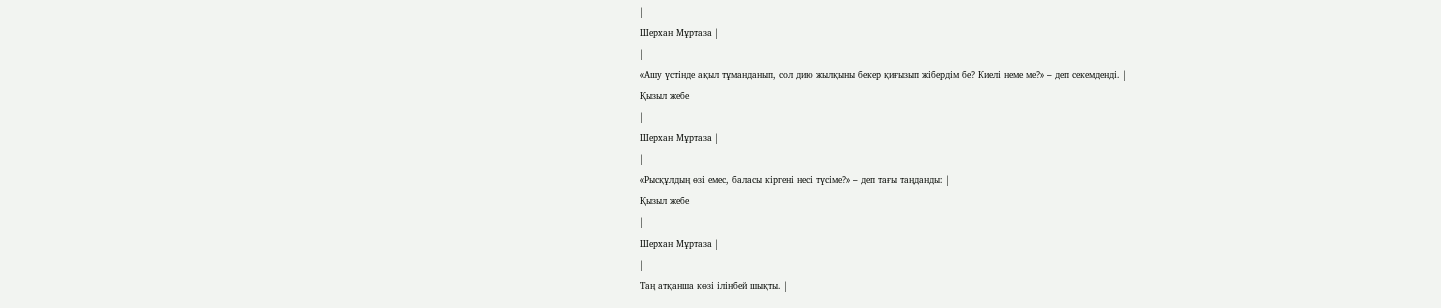|
Шерхан Мұртаза |
|
«Ашу үстінде ақыл тұманданып, сол дию жылқыны бекер қиғызып жібердім бе? Киелі неме ме?» – деп секемденді. |
Қызыл жебе
|
Шерхан Мұртаза |
|
«Рысқұлдың өзі емес, баласы кіргені несі түсіме?» – деп тағы таңданды: |
Қызыл жебе
|
Шерхан Мұртаза |
|
Таң атқанша көзі ілінбей шықты. |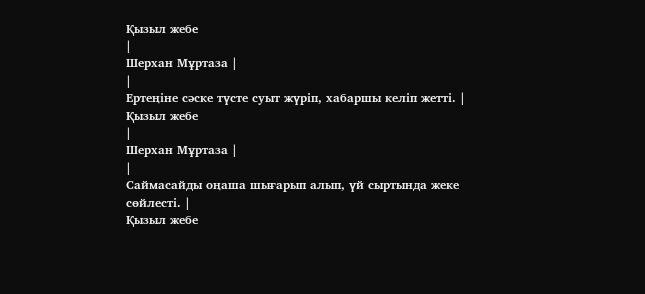Қызыл жебе
|
Шерхан Мұртаза |
|
Ертеңіне сәске түсте суыт жүріп, хабаршы келіп жетті. |
Қызыл жебе
|
Шерхан Мұртаза |
|
Саймасайды оңаша шығарып алып, үй сыртында жеке сөйлесті. |
Қызыл жебе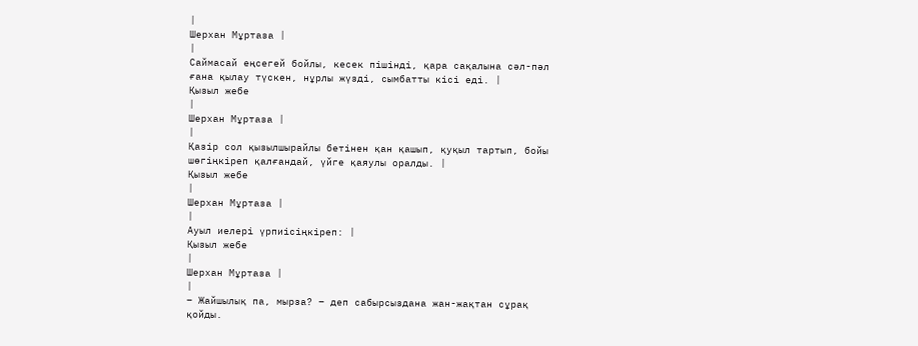|
Шерхан Мұртаза |
|
Саймасай еңсегей бойлы, кесек пішінді, қара сақалына сәл-пәл ғана қылау түскен, нұрлы жүзді, сымбатты кісі еді. |
Қызыл жебе
|
Шерхан Мұртаза |
|
Қазір сол қызылшырайлы бетінен қан қашып, қуқыл тартып, бойы шөгіңкіреп қалғандай, үйге қаяулы оралды. |
Қызыл жебе
|
Шерхан Мұртаза |
|
Ауыл иелері үрпиісіңкіреп: |
Қызыл жебе
|
Шерхан Мұртаза |
|
– Жайшылық па, мырза? – деп сабырсыздана жан-жақтан сұрақ қойды.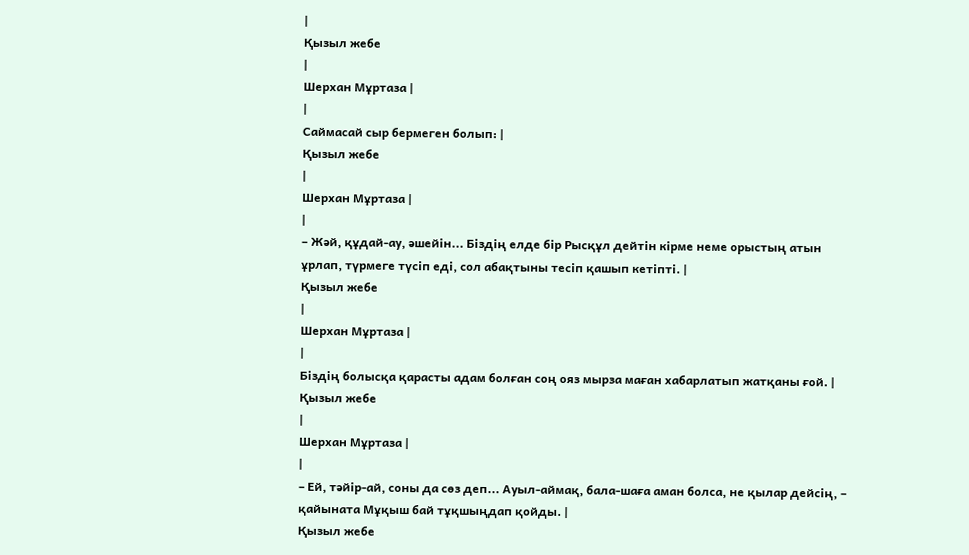|
Қызыл жебе
|
Шерхан Мұртаза |
|
Саймасай сыр бермеген болып: |
Қызыл жебе
|
Шерхан Мұртаза |
|
– Жәй, құдай-ау, әшейін... Біздің елде бір Рысқұл дейтін кірме неме орыстың атын ұрлап, түрмеге түсіп еді, сол абақтыны тесіп қашып кетіпті. |
Қызыл жебе
|
Шерхан Мұртаза |
|
Біздің болысқа қарасты адам болған соң ояз мырза маған хабарлатып жатқаны ғой. |
Қызыл жебе
|
Шерхан Мұртаза |
|
– Ей, тәйір-ай, соны да сөз деп... Ауыл-аймақ, бала-шаға аман болса, не қылар дейсің, – қайыната Мұқыш бай тұқшыңдап қойды. |
Қызыл жебе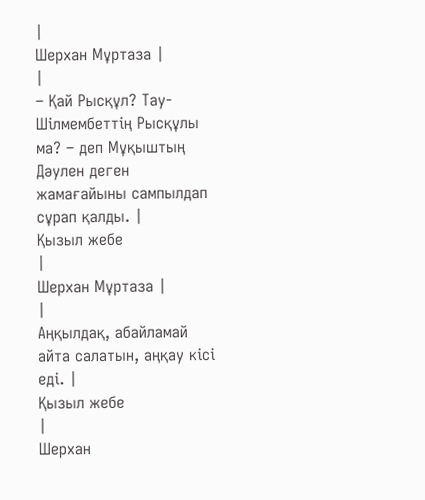|
Шерхан Мұртаза |
|
– Қай Рысқұл? Тау-Шілмембеттің Рысқұлы ма? – деп Мұқыштың Дәулен деген жамағайыны сампылдап сұрап қалды. |
Қызыл жебе
|
Шерхан Мұртаза |
|
Аңқылдақ, абайламай айта салатын, аңқау кісі еді. |
Қызыл жебе
|
Шерхан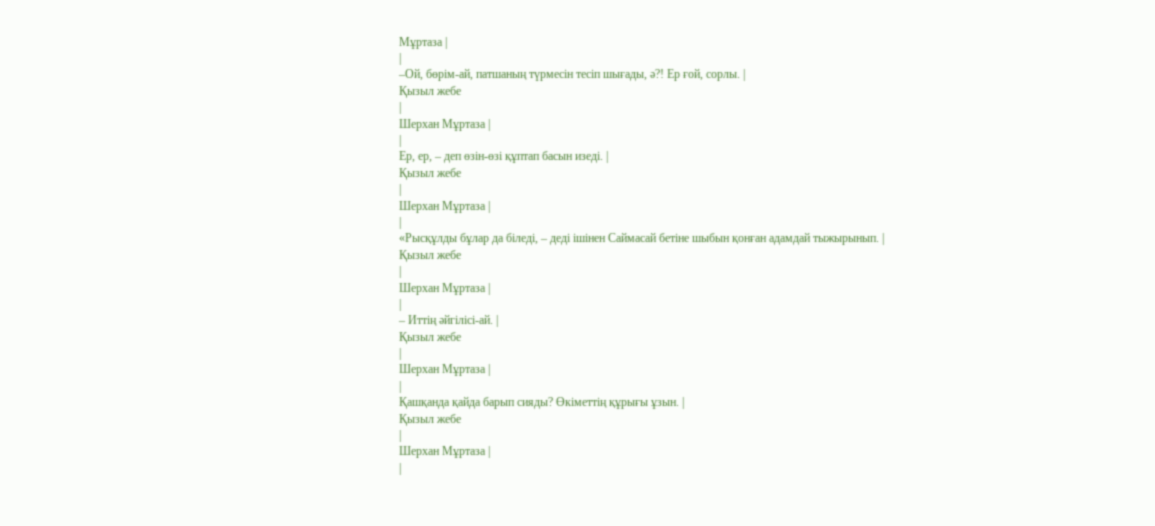Мұртаза |
|
–Ой, бөрім-ай, патшаның түрмесін тесіп шығады, ә?! Ер ғой, сорлы. |
Қызыл жебе
|
Шерхан Мұртаза |
|
Ер, ер, – деп өзін-өзі құптап басын изеді. |
Қызыл жебе
|
Шерхан Мұртаза |
|
«Рысқұлды бұлар да біледі, – деді ішінен Саймасай бетіне шыбын қонған адамдай тыжырынып. |
Қызыл жебе
|
Шерхан Мұртаза |
|
– Иттің әйгілісі-ай. |
Қызыл жебе
|
Шерхан Мұртаза |
|
Қашқанда қайда барып сияды? Өкіметтің құрығы ұзын. |
Қызыл жебе
|
Шерхан Мұртаза |
|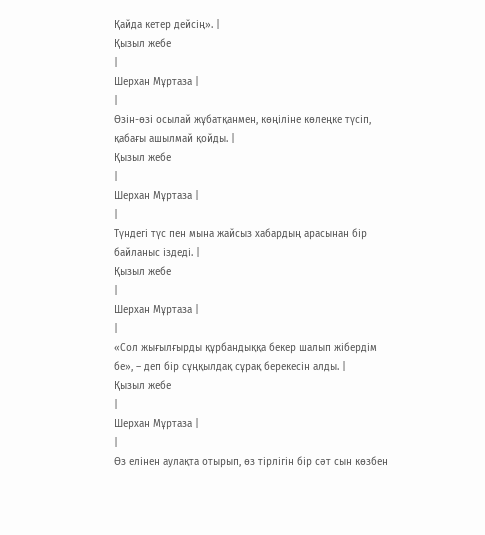Қайда кетер дейсің». |
Қызыл жебе
|
Шерхан Мұртаза |
|
Өзін-өзі осылай жұбатқанмен, көңіліне көлеңке түсіп, қабағы ашылмай қойды. |
Қызыл жебе
|
Шерхан Мұртаза |
|
Түндегі түс пен мына жайсыз хабардың арасынан бір байланыс іздеді. |
Қызыл жебе
|
Шерхан Мұртаза |
|
«Сол жығылғырды құрбандыққа бекер шалып жібердім бе», – деп бір сұңқылдақ сұрақ берекесін алды. |
Қызыл жебе
|
Шерхан Мұртаза |
|
Өз елінен аулақта отырып, өз тірлігін бір сәт сын көзбен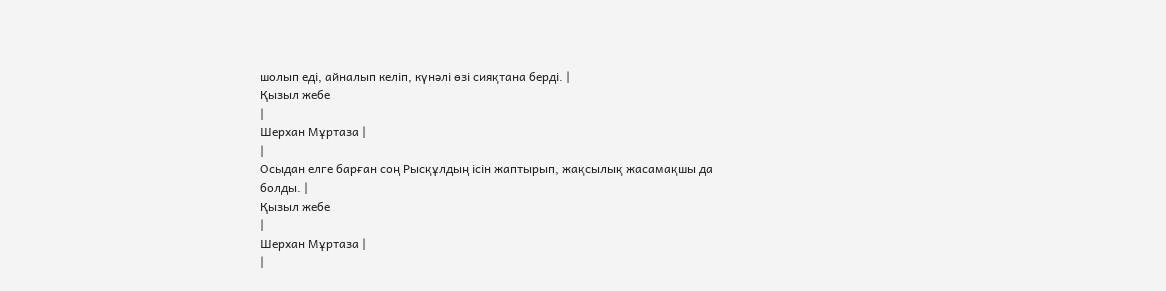шолып еді, айналып келіп, күнәлі өзі сияқтана берді. |
Қызыл жебе
|
Шерхан Мұртаза |
|
Осыдан елге барған соң Рысқұлдың ісін жаптырып, жақсылық жасамақшы да болды. |
Қызыл жебе
|
Шерхан Мұртаза |
|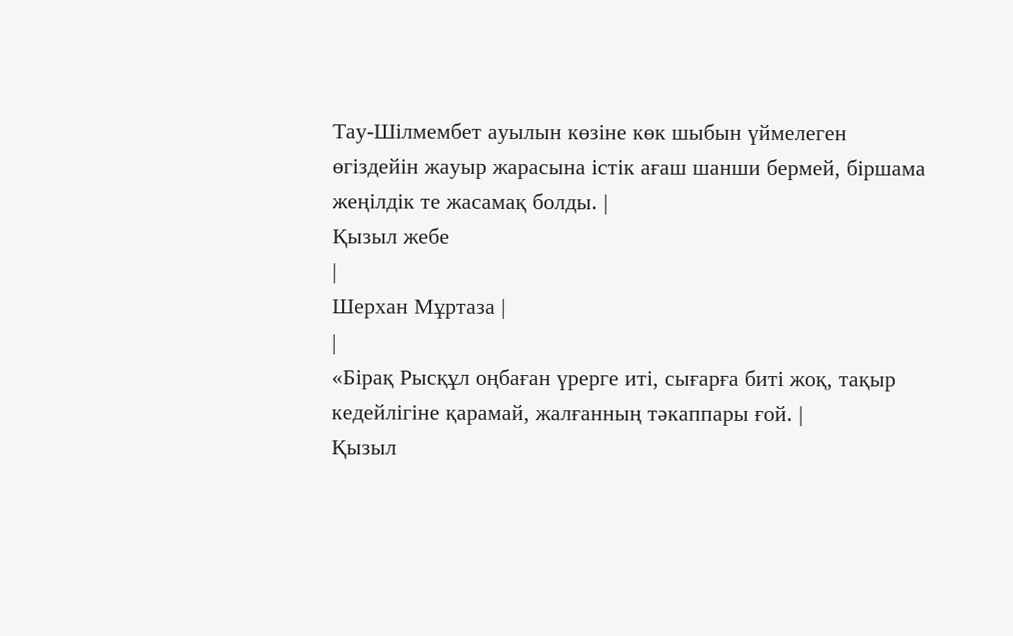Тау-Шілмембет ауылын көзіне көк шыбын үймелеген өгіздейін жауыр жарасына істік ағаш шанши бермей, біршама жеңілдік те жасамақ болды. |
Қызыл жебе
|
Шерхан Мұртаза |
|
«Бірақ Рысқұл оңбаған үрерге иті, сығарға биті жоқ, тақыр кедейлігіне қарамай, жалғанның тәкаппары ғой. |
Қызыл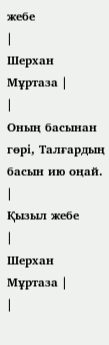жебе
|
Шерхан Мұртаза |
|
Оның басынан гөрі, Талғардың басын ию оңай. |
Қызыл жебе
|
Шерхан Мұртаза |
|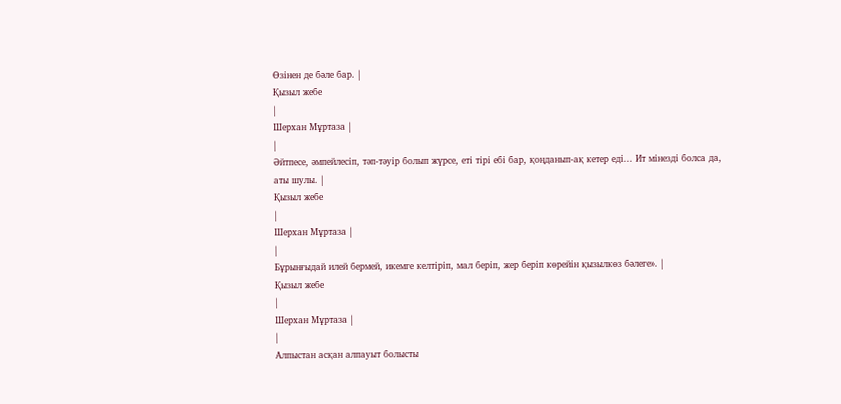Өзінен де бәле бар. |
Қызыл жебе
|
Шерхан Мұртаза |
|
Әйтпесе, әмпейлесіп, тәп-тәуір болып жүрсе, еті тірі ебі бар, қоңданып-ақ кетер еді... Ит мінезді болса да, аты шулы. |
Қызыл жебе
|
Шерхан Мұртаза |
|
Бұрынғыдай илей бермей, икемге келтіріп, мал беріп, жер беріп көрейін қызылкөз бәлеге». |
Қызыл жебе
|
Шерхан Мұртаза |
|
Алпыстан асқан алпауыт болысты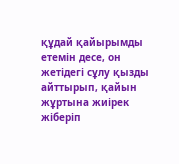құдай қайырымды етемін десе, он жетідегі сұлу қызды айттырып, қайын жұртына жиірек жіберіп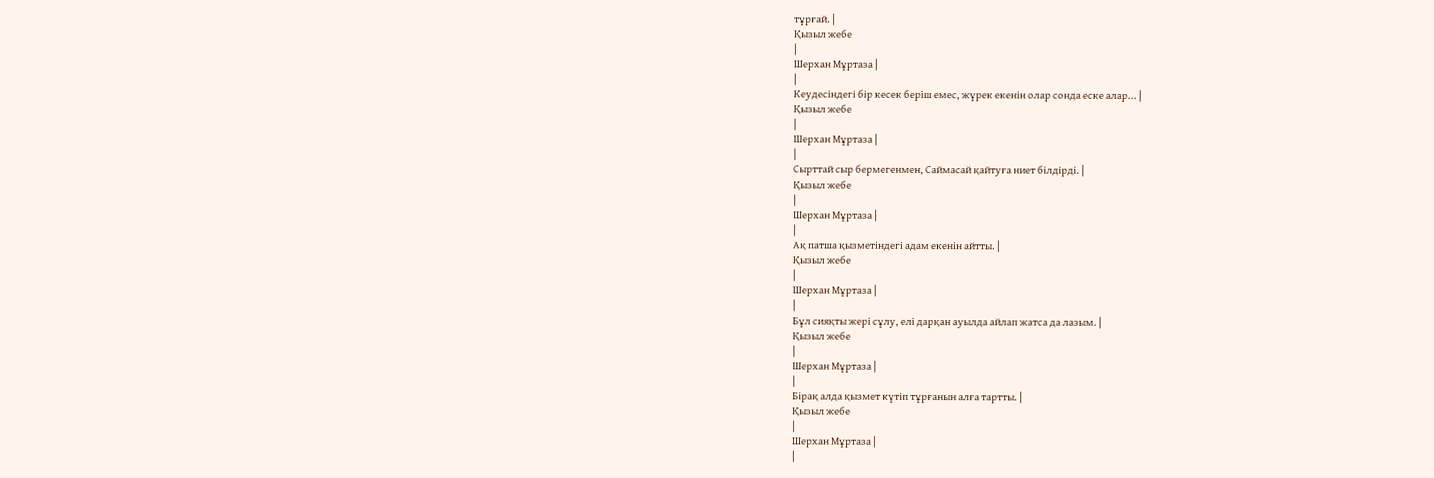тұрғай. |
Қызыл жебе
|
Шерхан Мұртаза |
|
Кеудесіндегі бір кесек беріш емес, жүрек екенін олар сонда еске алар... |
Қызыл жебе
|
Шерхан Мұртаза |
|
Сырттай сыр бермегенмен, Саймасай қайтуға ниет білдірді. |
Қызыл жебе
|
Шерхан Мұртаза |
|
Ақ патша қызметіндегі адам екенін айтты. |
Қызыл жебе
|
Шерхан Мұртаза |
|
Бұл сияқты жері сұлу, елі дарқан ауылда айлап жатса да лазым. |
Қызыл жебе
|
Шерхан Мұртаза |
|
Бірақ алда қызмет күтіп тұрғанын алға тартты. |
Қызыл жебе
|
Шерхан Мұртаза |
|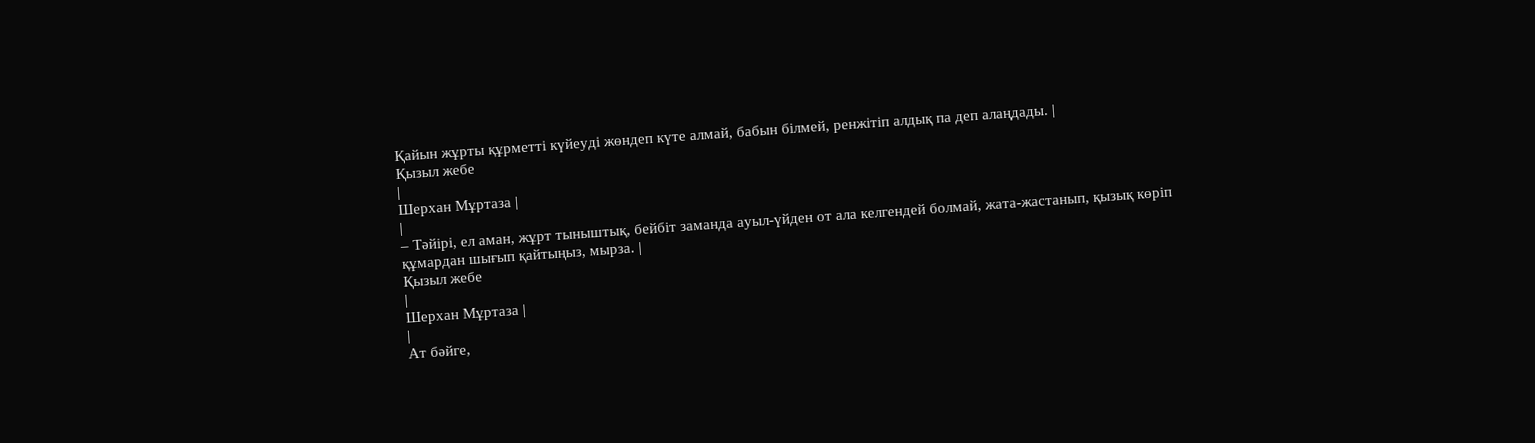Қайын жұрты құрметті күйеуді жөндеп күте алмай, бабын білмей, ренжітіп алдық па деп алаңдады. |
Қызыл жебе
|
Шерхан Мұртаза |
|
– Тәйірі, ел аман, жұрт тыныштық, бейбіт заманда ауыл-үйден от ала келгендей болмай, жата-жастанып, қызық көріп құмардан шығып қайтыңыз, мырза. |
Қызыл жебе
|
Шерхан Мұртаза |
|
Ат бәйге,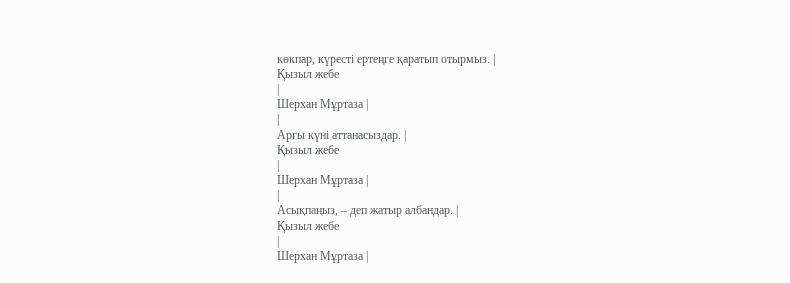көкпар, күресті ертеңге қаратып отырмыз. |
Қызыл жебе
|
Шерхан Мұртаза |
|
Арғы күні аттанасыздар. |
Қызыл жебе
|
Шерхан Мұртаза |
|
Асықпаңыз, – деп жатыр албандар. |
Қызыл жебе
|
Шерхан Мұртаза |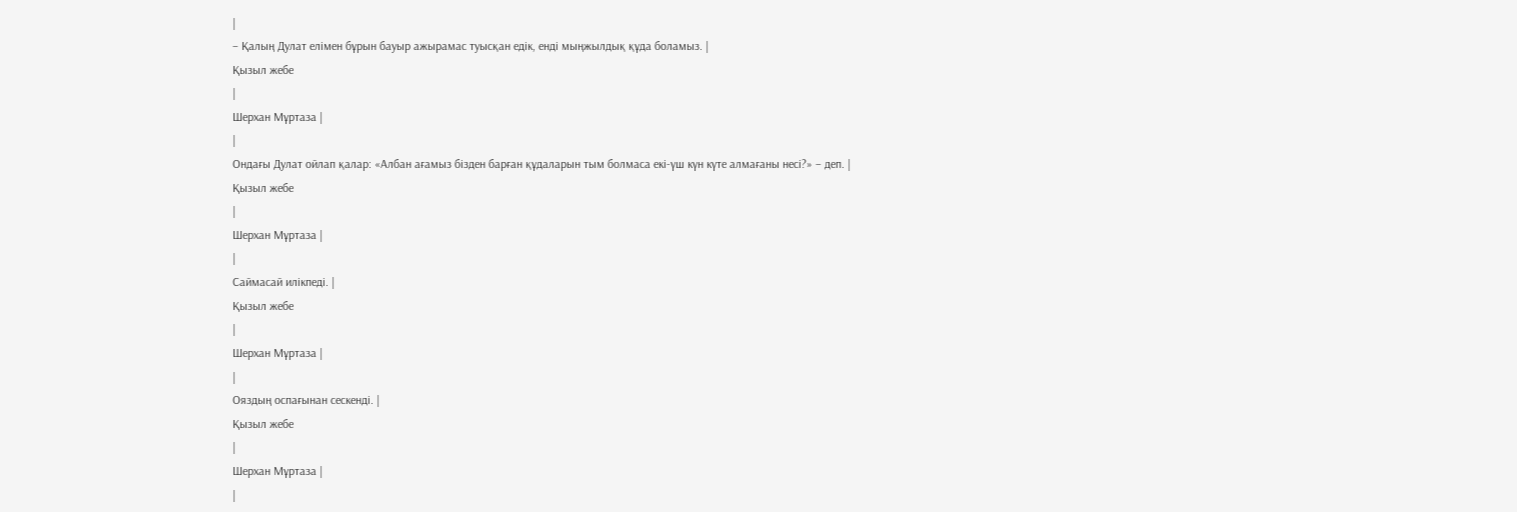|
– Қалың Дулат елімен бұрын бауыр ажырамас туысқан едік, енді мыңжылдық құда боламыз. |
Қызыл жебе
|
Шерхан Мұртаза |
|
Ондағы Дулат ойлап қалар: «Албан ағамыз бізден барған құдаларын тым болмаса екі-үш күн күте алмағаны несі?» – деп. |
Қызыл жебе
|
Шерхан Мұртаза |
|
Саймасай илікпеді. |
Қызыл жебе
|
Шерхан Мұртаза |
|
Ояздың оспағынан сескенді. |
Қызыл жебе
|
Шерхан Мұртаза |
|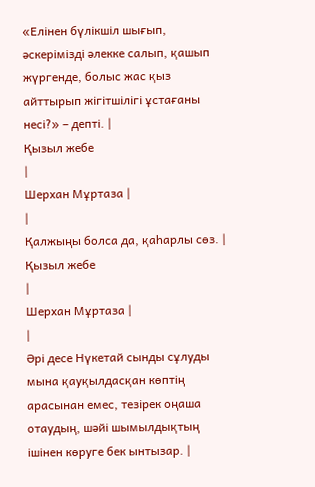«Елінен бүлікшіл шығып, әскерімізді әлекке салып, қашып жүргенде, болыс жас қыз айттырып жігітшілігі ұстағаны несі?» – депті. |
Қызыл жебе
|
Шерхан Мұртаза |
|
Қалжыңы болса да, қаһарлы сөз. |
Қызыл жебе
|
Шерхан Мұртаза |
|
Әрі десе Нүкетай сынды сұлуды мына қауқылдасқан көптің арасынан емес, тезірек оңаша отаудың, шәйі шымылдықтың ішінен көруге бек ынтызар. |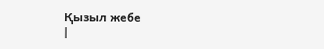Қызыл жебе
|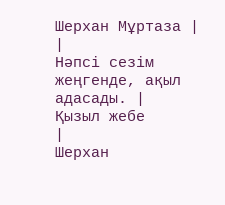Шерхан Мұртаза |
|
Нәпсі сезім жеңгенде, ақыл адасады. |
Қызыл жебе
|
Шерхан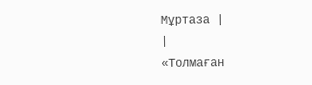Мұртаза |
|
«Толмаған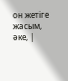он жетіге жасым, әке, |